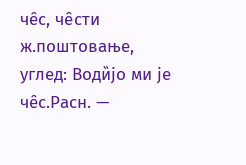че̑с, че̑сти ж.поштовање, углед: Води̏јо ми је че̑с.Расн. —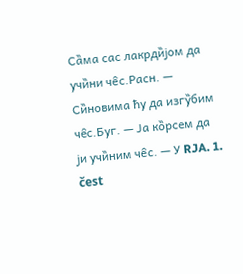Са̏ма сас лакрди̏јом да учи̏ни че̑с.Расн. — Си̏новима ћу да изгу̏бим че̑с.Буг. — Ја ко̏рсем да ји учи̏ним че̑с. — У RJA. 1. čest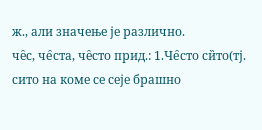ж., али значење је различно.
че̑с, че̑ста, че̑сто прид.: 1.Че̑сто си̏то(тј. сито на коме се сеје брашно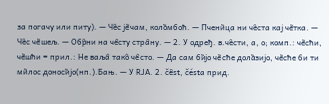за погачу или питу). — Че̑с је̏чам, коло̏мбоћ. — Пчени̏ца ни че̑ста кај че̏тка. — Че̑с че̏шељ. — Обр̑ни на че̑сту стра̑ну. — 2. У одређ. в.че̑сти, а, о; комп.: че̏сћи, че̏шћи = прил.: Не ваља̑ тако̑ че̑сто. — Да сам би̏јо че̏сће дола̏зијо, че̏сће би ти ми̏лос доноси̏јо(нп.).Бањ. — У RJA. 2. čȇst, čésta прид.